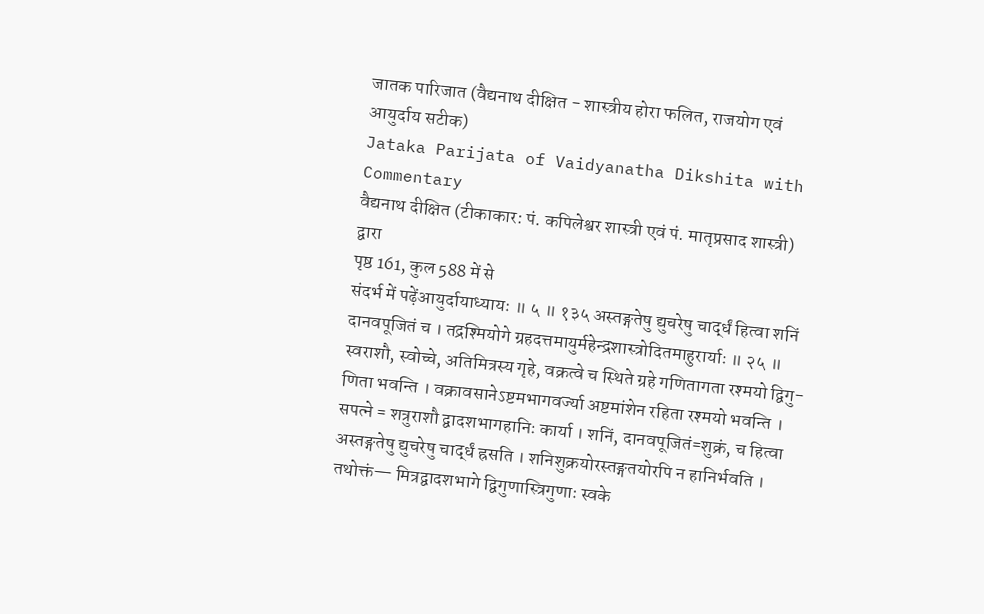जातक पारिजात (वैद्यनाथ दीक्षित - शास्त्रीय होरा फलित, राजयोग एवं आयुर्दाय सटीक)
Jataka Parijata of Vaidyanatha Dikshita with Commentary
वैद्यनाथ दीक्षित (टीकाकार: पं. कपिलेश्वर शास्त्री एवं पं. मातृप्रसाद शास्त्री) द्वारा
पृष्ठ 161, कुल 588 में से
संदर्भ में पढ़ेंआयुर्दायाध्यायः ॥ ५ ॥ १३५ अस्तङ्गतेषु द्युचरेषु चार्द्धं हित्वा शनिं दानवपूजितं च । तद्रश्मियोगे ग्रहदत्तमायुर्महेन्द्रशास्त्रोदितमाहुरार्याः ॥ २५ ॥ स्वराशौ, स्वोच्चे, अतिमित्रस्य गृहे, वक्रत्वे च स्थिते ग्रहे गणितागता रश्मयो द्विगु- णिता भवन्ति । वक्रावसानेऽष्टमभागवर्ज्या अष्टमांशेन रहिता रश्मयो भवन्ति । सपत्ने = शत्रुराशौ द्वादशभागहानिः कार्या । शनिं, दानवपूजितं=शुक्रं, च हित्वा अस्तङ्गतेषु द्युचरेषु चार्द्धं ह्रसति । शनिशुक्रयोरस्तङ्गतयोरपि न हानिर्भवति । तथोक्तं— मित्रद्वादशभागे द्विगुणास्त्रिगुणाः स्वके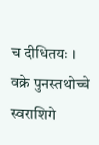च दीधितयः । वक्रे पुनस्तथोच्चे स्वराशिगे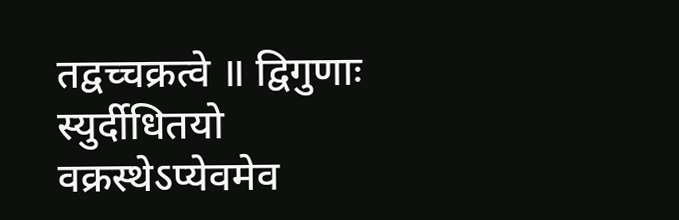तद्वच्चक्रत्वे ॥ द्विगुणाः स्युर्दीधितयो वक्रस्थेऽप्येवमेव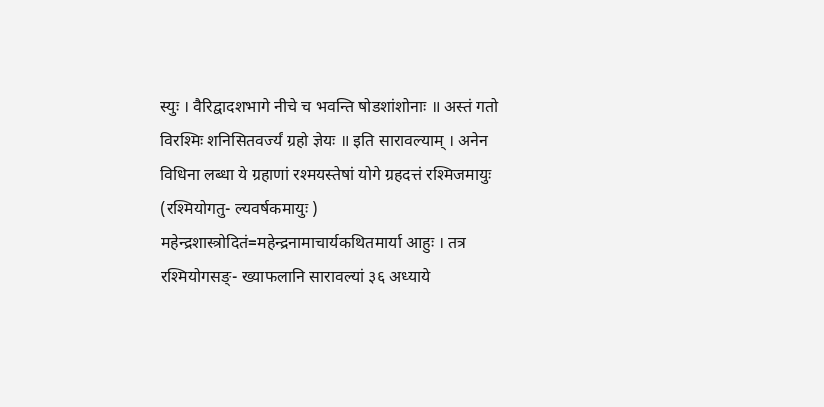स्युः । वैरिद्वादशभागे नीचे च भवन्ति षोडशांशोनाः ॥ अस्तं गतो विरश्मिः शनिसितवर्ज्यं ग्रहो ज्ञेयः ॥ इति सारावल्याम् । अनेन विधिना लब्धा ये ग्रहाणां रश्मयस्तेषां योगे ग्रहदत्तं रश्मिजमायुः (रश्मियोगतु- ल्यवर्षकमायुः ) महेन्द्रशास्त्रोदितं=महेन्द्रनामाचार्यकथितमार्या आहुः । तत्र रश्मियोगसङ्- ख्याफलानि सारावल्यां ३६ अध्याये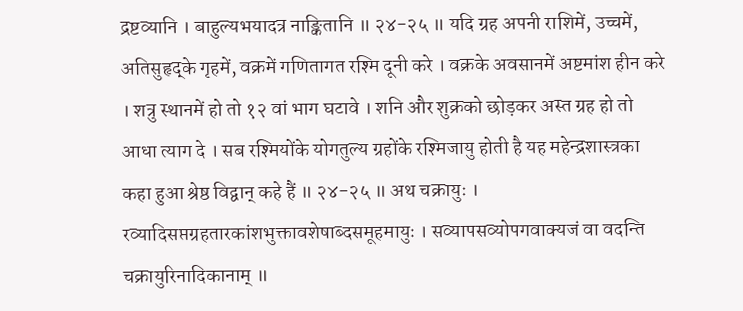द्रष्टव्यानि । बाहुल्यभयादत्र नाङ्कितानि ॥ २४-२५ ॥ यदि ग्रह अपनी राशिमें, उच्चमें, अतिसुहृद्के गृहमें, वक्रमें गणितागत रश्मि दूनी करे । वक्रके अवसानमें अष्टमांश हीन करे । शत्रु स्थानमें हो तो १२ वां भाग घटावे । शनि और शुक्रको छोड़कर अस्त ग्रह हो तो आधा त्याग दे । सब रश्मियोंके योगतुल्य ग्रहोंके रश्मिजायु होती है यह महेन्द्रशास्त्रका कहा हुआ श्रेष्ठ विद्वान् कहे हैं ॥ २४-२५ ॥ अथ चक्रायुः । रव्यादिसप्तग्रहतारकांशभुक्तावशेषाब्दसमूहमायुः । सव्यापसव्योपगवाक्यजं वा वदन्ति चक्रायुरिनादिकानाम् ॥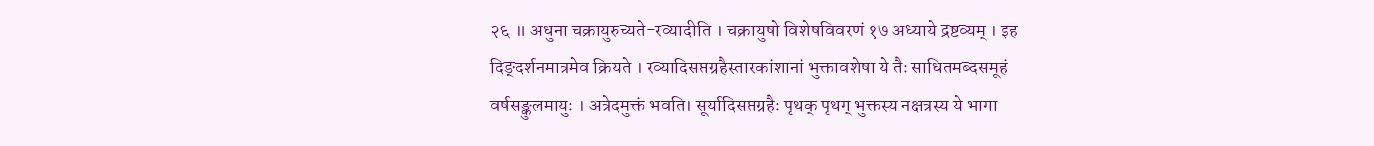२६ ॥ अधुना चक्रायुरुच्यते-रव्यादीति । चक्रायुषो विशेषविवरणं १७ अध्याये द्रष्टव्यम् । इह दिङ्दर्शनमात्रमेव क्रियते । रव्यादिसप्तग्रहैस्तारकांशानां भुक्तावशेषा ये तैः साधितमब्दसमूहं वर्षसङ्कुलमायुः । अत्रेदमुक्तं भवति। सूर्यादिसप्तग्रहैः पृथक् पृथग् भुक्तस्य नक्षत्रस्य ये भागा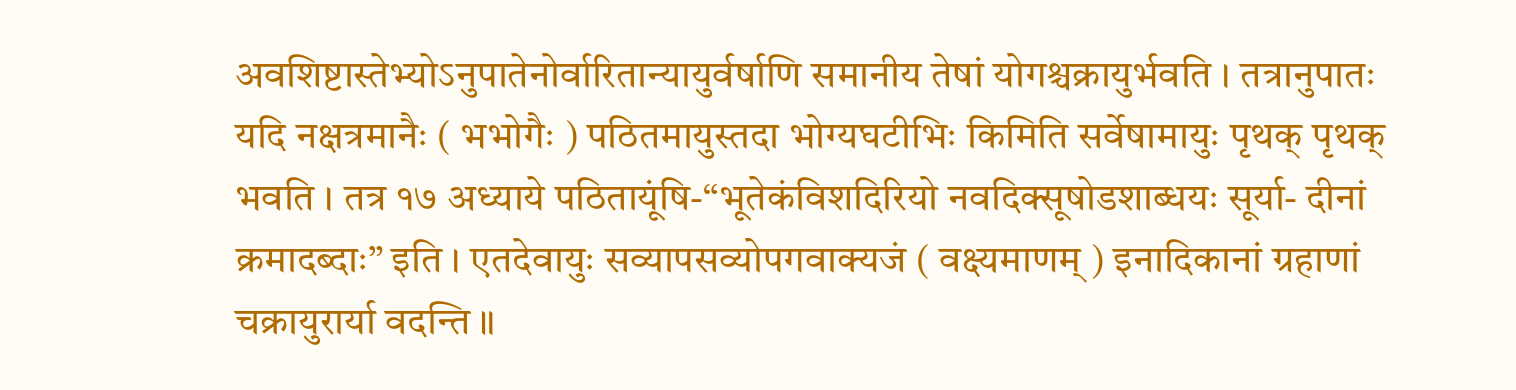अवशिष्टास्तेभ्योऽनुपातेनोर्वारितान्यायुर्वर्षाणि समानीय तेषां योगश्चक्रायुर्भवति । तत्रानुपातः यदि नक्षत्रमानैः ( भभोगैः ) पठितमायुस्तदा भोग्यघटीभिः किमिति सर्वेषामायुः पृथक् पृथक् भवति । तत्र १७ अध्याये पठितायूंषि-“भूतेकंविशदिरियो नवदिक्सूषोडशाब्धयः सूर्या- दीनां क्रमादब्दाः” इति । एतदेवायुः सव्यापसव्योपगवाक्यजं ( वक्ष्यमाणम् ) इनादिकानां ग्रहाणां चक्रायुरार्या वदन्ति ॥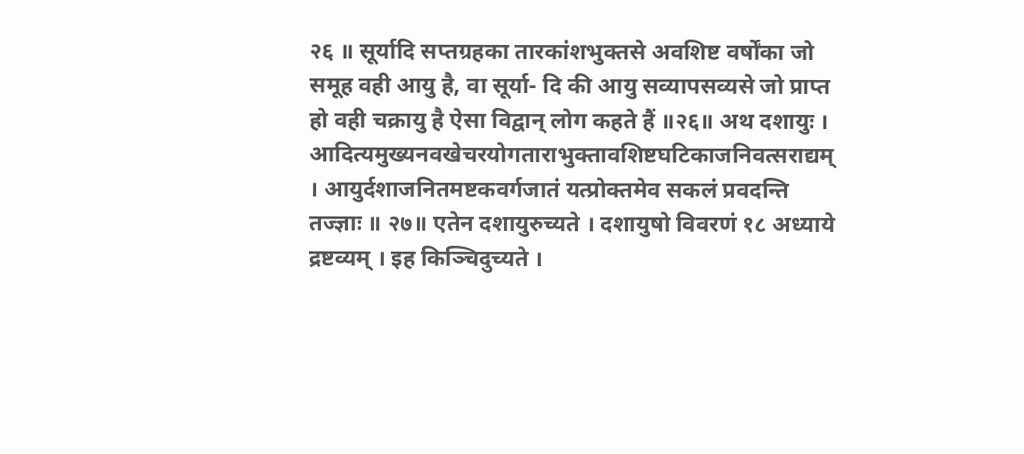२६ ॥ सूर्यादि सप्तग्रहका तारकांशभुक्तसे अवशिष्ट वर्षोंका जो समूह वही आयु है, वा सूर्या- दि की आयु सव्यापसव्यसे जो प्राप्त हो वही चक्रायु है ऐसा विद्वान् लोग कहते हैं ॥२६॥ अथ दशायुः । आदित्यमुख्यनवखेचरयोगताराभुक्तावशिष्टघटिकाजनिवत्सराद्यम् । आयुर्दशाजनितमष्टकवर्गजातं यत्प्रोक्तमेव सकलं प्रवदन्ति तज्ज्ञाः ॥ २७॥ एतेन दशायुरुच्यते । दशायुषो विवरणं १८ अध्याये द्रष्टव्यम् । इह किञ्चिदुच्यते ।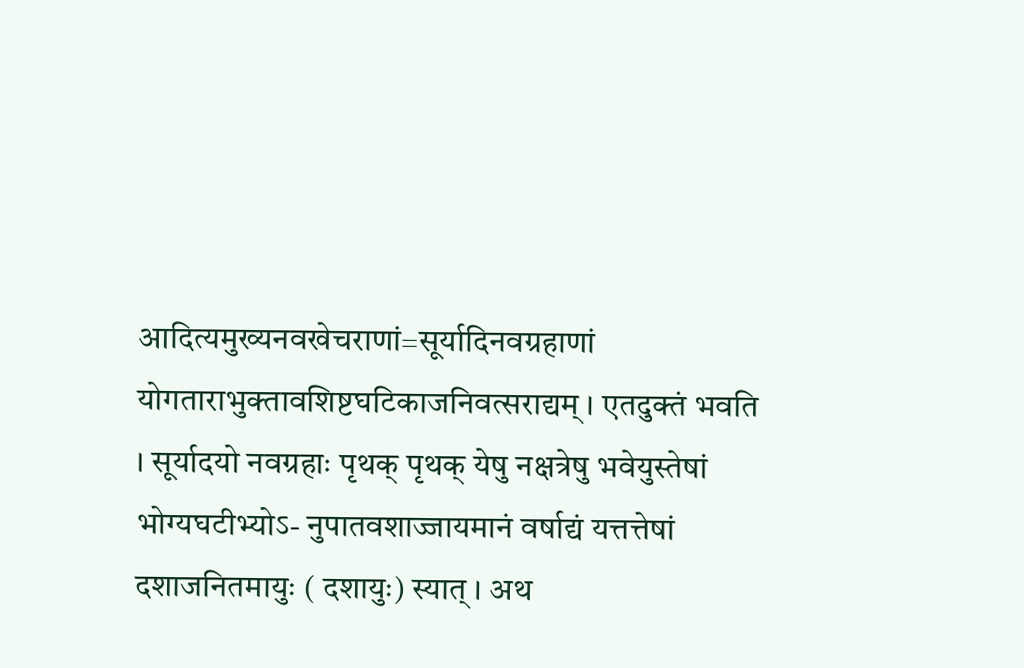आदित्यमुख्यनवखेचराणां=सूर्यादिनवग्रहाणां योगताराभुक्तावशिष्टघटिकाजनिवत्सराद्यम् । एतदुक्तं भवति । सूर्यादयो नवग्रहाः पृथक् पृथक् येषु नक्षत्रेषु भवेयुस्तेषां भोग्यघटीभ्योऽ- नुपातवशाज्जायमानं वर्षाद्यं यत्तत्तेषां दशाजनितमायुः ( दशायुः) स्यात् । अथ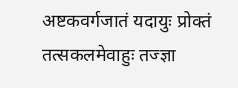अष्टकवर्गजातं यदायुः प्रोक्तं तत्सकलमेवाहुः तज्ज्ञा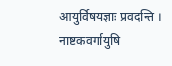आयुर्विषयज्ञाः प्रवदन्ति । नाष्टकवर्गायुषि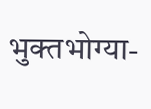भुक्तभोग्या-